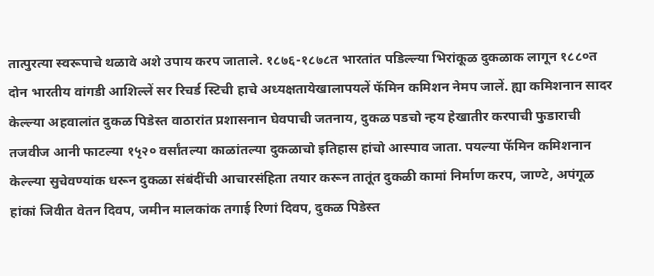तात्पुरत्या स्वरूपाचे थळावे अशे उपाय करप जाताले. १८७६-१८७८त भारतांत पडिल्ल्या भिरांकूळ दुकळाक लागून १८८०त दोन भारतीय वांगडी आशिल्लें सर रिचर्ड स्टिची हाचे अध्यक्षतायेखालापयलें फॅमिन कमिशन नेमप जालें. ह्या कमिशनान सादर केल्ल्या अहवालांत दुकळ पिडेस्त वाठारांत प्रशासनान घेवपाची जतनाय, दुकळ पडचो न्हय हेखातीर करपाची फुडाराची तजवीज आनी फाटल्या १५ृ२० वर्सांतल्या काळांतल्या दुकळाचो इतिहास हांचो आस्पाव जाता. पयल्या फॅमिन कमिशनान केल्ल्या सुचेवण्यांक धरून दुकळा संबंदींची आचारसंहिता तयार करून तातूंत दुकळी कामां निर्माण करप, जाण्टे, अपंगूळ हांकां जिवीत वेतन दिवप, जमीन मालकांक तगाई रिणां दिवप, दुकळ पिडेस्त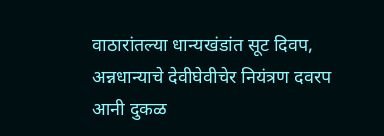वाठारांतल्या धान्यखंडांत सूट दिवप, अन्नधान्याचे देवीघेवीचेर नियंत्रण दवरप आनी दुकळ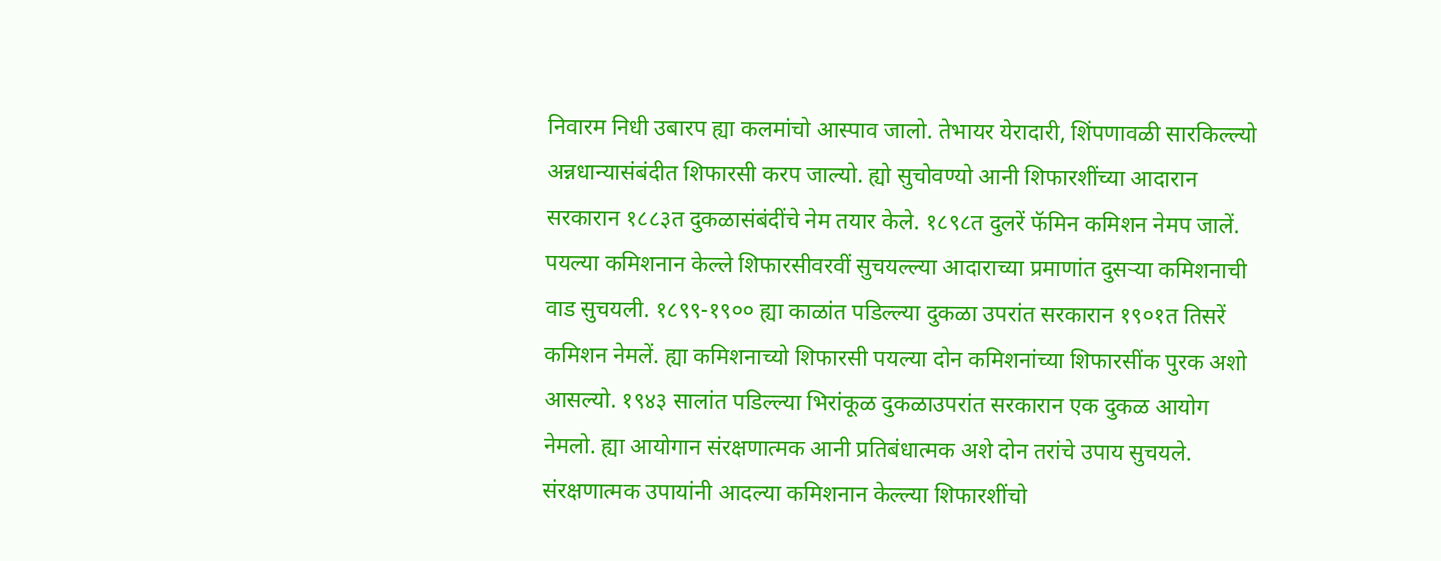निवारम निधी उबारप ह्या कलमांचो आस्पाव जालो. तेभायर येरादारी, शिंपणावळी सारकिल्ल्यो अन्नधान्यासंबंदीत शिफारसी करप जाल्यो. ह्यो सुचोवण्यो आनी शिफारशींच्या आदारान सरकारान १८८३त दुकळासंबंदींचे नेम तयार केले. १८९८त दुलरें फॅमिन कमिशन नेमप जालें. पयल्या कमिशनान केल्ले शिफारसीवरवीं सुचयल्ल्या आदाराच्या प्रमाणांत दुसऱ्या कमिशनाची वाड सुचयली. १८९९-१९०० ह्या काळांत पडिल्ल्या दुकळा उपरांत सरकारान १९०१त तिसरें कमिशन नेमलें. ह्या कमिशनाच्यो शिफारसी पयल्या दोन कमिशनांच्या शिफारसींक पुरक अशो आसल्यो. १९४३ सालांत पडिल्ल्या भिरांकूळ दुकळाउपरांत सरकारान एक दुकळ आयोग नेमलो. ह्या आयोगान संरक्षणात्मक आनी प्रतिबंधात्मक अशे दोन तरांचे उपाय सुचयले. संरक्षणात्मक उपायांनी आदल्या कमिशनान केल्ल्या शिफारशींचो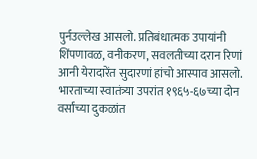पुर्नउल्लेख आसलो. प्रतिबंधात्मक उपायांनी शिंपणावळ, वनीकरण, सवलतीच्या दरान रिणां आनी येरादारेंत सुदारणां हांचो आस्पाव आसलो. भारताच्या स्वातंत्र्या उपरांत १९६५-६७च्या दोन वर्सांच्या दुकळांत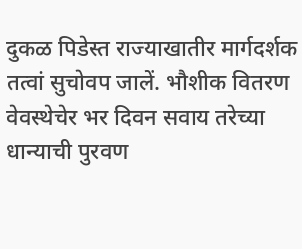दुकळ पिडेस्त राज्याखातीर मार्गदर्शक तत्वां सुचोवप जालें. भौशीक वितरण वेवस्थेचेर भर दिवन सवाय तरेच्या धान्याची पुरवण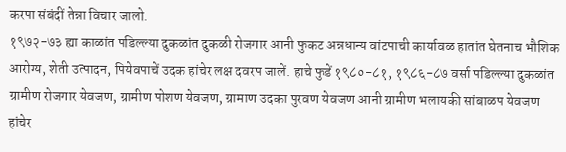करपा संबंदीं तेन्ना विचार जालो.
१९७२-७३ ह्या काळांत पडिल्ल्या दुकळांत दुकळी रोजगार आनी फुकट अन्नधान्य वांटपाची कार्यावळ हातांत घेतनाच भौशिक आरोग्य, शेती उत्पादन, पियेवपाचें उदक हांचेर लक्ष दवरप जालें. हाचे फुडें १९८०-८१, १९८६-८७ वर्सा पडिल्ल्या दुकळांत ग्रामीण रोजगार येवजण, ग्रामीण पोशण येवजण, ग्रामाण उदका पुरवण येवजण आनी ग्रामीण भलायकी सांबाळप येवजण हांचेर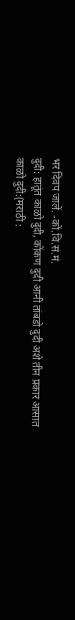भर दिवप जालें. -कों.वि.सं.मं.
दुदी: हातूंत काळो दुदी, कोंकण दुदी आनी तांबडो दुदी अशे तीन प्रकार आसात
काळो दुदी:(मराठी :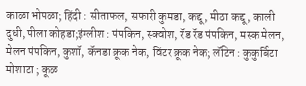काळा भोपळा; हिंदी : सीताफल, सफारी कुमडा, कद्दू, मीठा कद्दू, काली दुधी, पीला कोहडा;इंग्लीश : पंपकिन, स्क्वोश, रॅड रॅड पंपकिन, मस्क मेलन, मेलन पंपकिन, कुशॉ, कॅनडा क्रूक नेक, विंटर क्रूक नेक; लॅटिन : कुकुर्बिटा मोशाटा ; कूळ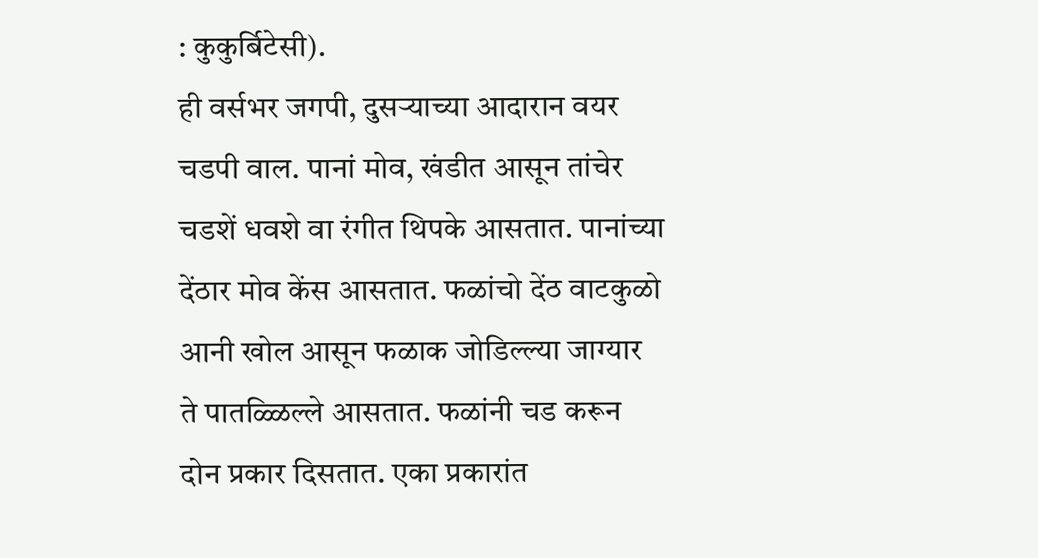: कुकुर्बिटेसी).
ही वर्सभर जगपी, दुसऱ्याच्या आदारान वयर चडपी वाल. पानां मोव, खंडीत आसून तांचेर चडशें धवशे वा रंगीत थिपके आसतात. पानांच्या देंठार मोव केंस आसतात. फळांचो देंठ वाटकुळो आनी खोल आसून फळाक जोडिल्ल्या जाग्यार ते पातळ्ळिल्ले आसतात. फळांनी चड करून दोन प्रकार दिसतात. एका प्रकारांत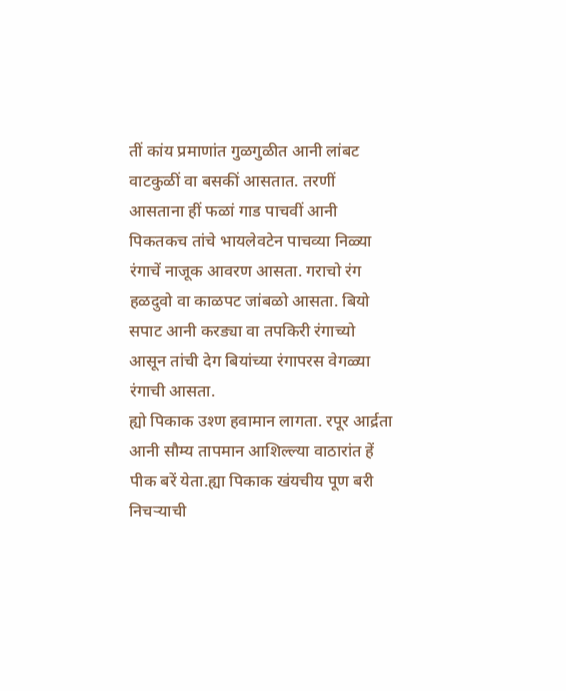तीं कांय प्रमाणांत गुळगुळीत आनी लांबट वाटकुळीं वा बसकीं आसतात. तरणीं आसताना हीं फळां गाड पाचवीं आनी पिकतकच तांचे भायलेवटेन पाचव्या निळ्या रंगाचें नाजूक आवरण आसता. गराचो रंग हळदुवो वा काळपट जांबळो आसता. बियो सपाट आनी करड्या वा तपकिरी रंगाच्यो आसून तांची देग बियांच्या रंगापरस वेगळ्या रंगाची आसता.
ह्यो पिकाक उश्ण हवामान लागता. रपूर आर्द्रता आनी सौम्य तापमान आशिल्ल्या वाठारांत हें पीक बरें येता.ह्या पिकाक खंयचीय पूण बरी निचऱ्याची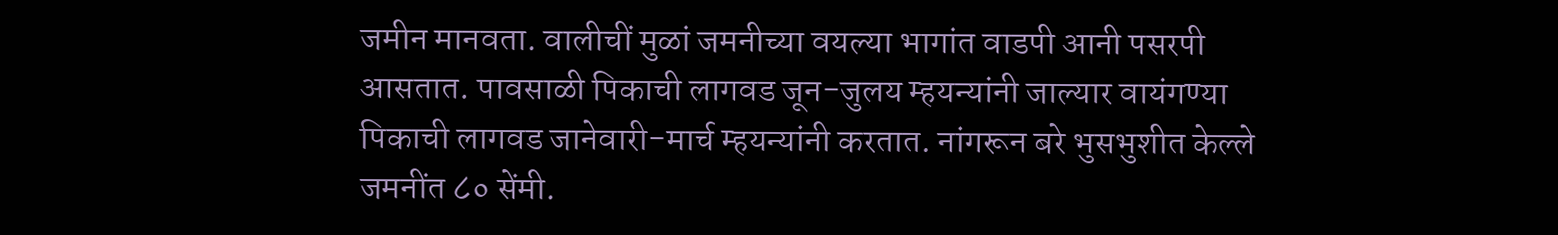जमीन मानवता. वालीचीं मुळां जमनीच्या वयल्या भागांत वाडपी आनी पसरपी आसतात. पावसाळी पिकाची लागवड जून-जुलय म्हयन्यांनी जाल्यार वायंगण्या पिकाची लागवड जानेवारी-मार्च म्हयन्यांनी करतात. नांगरून बरे भुसभुशीत केल्ले जमनींत ८० सेंमी.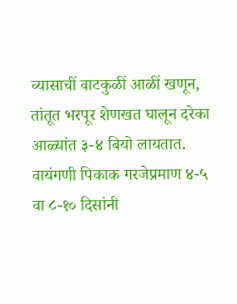व्यासाचीं वाटकुळीं आळीं खणून, तांतूत भरपूर शेणखत घालून दरेका आळ्यांत ३-४ बियो लायतात. वायंगणी पिकाक गरजेप्रमाण ४-५ वा ८-१० दिसांनी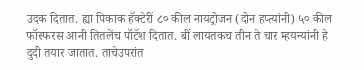उदक दितात. ह्या पिकाक हॅक्टेरीं ८० कील नायट्रोजन (दोन हप्त्यांनी) ५० कील फॉस्फरस आनी तितलेंच पॉटॅश दितात. बीं लायतकच तीन ते चार म्हयन्यांनी हे दुदी तयार जातात. ताचेउपरांत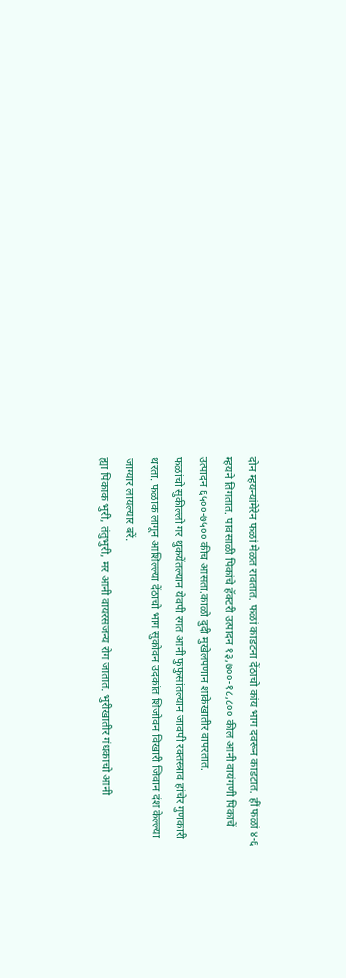दोन म्हयन्यांमेरेन फळां मेळत रावतात. फळां काडटना देंठाचो कांय भाग दवरून काडटात. हीं फळां ४-६ म्हयने तिगतात. पावसाळी पिकांचे हॅक्टरी उत्पादन १३,७००-१८,८०० कील आनी वायंगणी पिकाचें उत्पादन ६५००-७५०० कीच आसता.काळो दुदी मुखेलपणान शाकेखातीर वापरतात.
फळांचो सुकील्लो गर थुकयेंतल्यान येवपी रगत आनी फुफुसांतल्यान जावपी रक्तस्त्राव हांचेर गुणकारी थरता. फळाक लागून आशिल्ल्या देंठाचो भाग सुकोवन उदकांत शिजोवन विखारी जिवान दंश केल्ल्या जाग्यार लायल्यार बरें.
ह्या पिकाक भुरी, तंतुभुरी, मर आनी वायरसजन्य रोग जातात. भुरीखातीर गंधकाचो आनी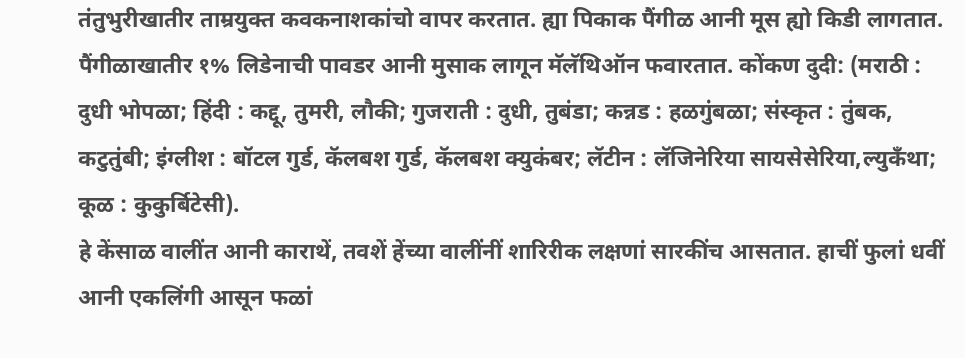तंतुभुरीखातीर ताम्रयुक्त कवकनाशकांचो वापर करतात. ह्या पिकाक पैंगीळ आनी मूस ह्यो किडी लागतात. पैंगीळाखातीर १% लिडेनाची पावडर आनी मुसाक लागून मॅलॅथिऑन फवारतात. कोंकण दुदी: (मराठी : दुधी भोपळा; हिंदी : कद्दू, तुमरी, लौकी; गुजराती : दुधी, तुबंडा; कन्नड : हळगुंबळा; संस्कृत : तुंबक, कटुतुंबी; इंग्लीश : बॉटल गुर्ड, कॅलबश गुर्ड, कॅलबश क्युकंबर; लॅटीन : लॅजिनेरिया सायसेसेरिया,ल्युकँथा; कूळ : कुकुर्बिटेसी).
हे केंसाळ वालींत आनी काराथें, तवशें हेंच्या वालींनीं शारिरीक लक्षणां सारकींच आसतात. हाचीं फुलां धवीं आनी एकलिंगी आसून फळां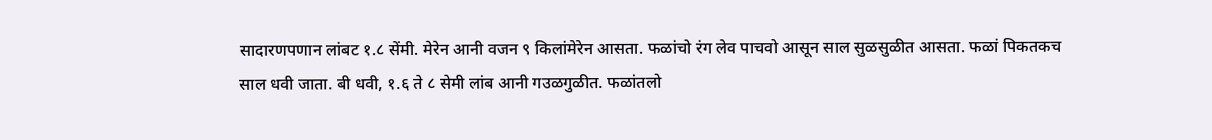सादारणपणान लांबट १.८ सेंमी. मेरेन आनी वजन ९ किलांमेरेन आसता. फळांचो रंग लेव पाचवो आसून साल सुळसुळीत आसता. फळां पिकतकच साल धवी जाता. बी धवी, १.६ ते ८ सेमी लांब आनी गउळगुळीत. फळांतलो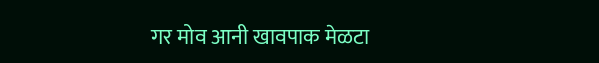गर मोव आनी खावपाक मेळटा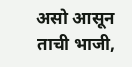असो आसून ताची भाजी,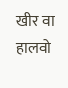खीर वा हालवो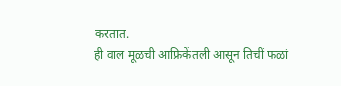करतात.
ही वाल मूळची आफ्रिकेंतली आसून तिचीं फळां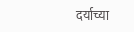दर्याच्या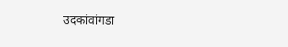उदकांवांगडा